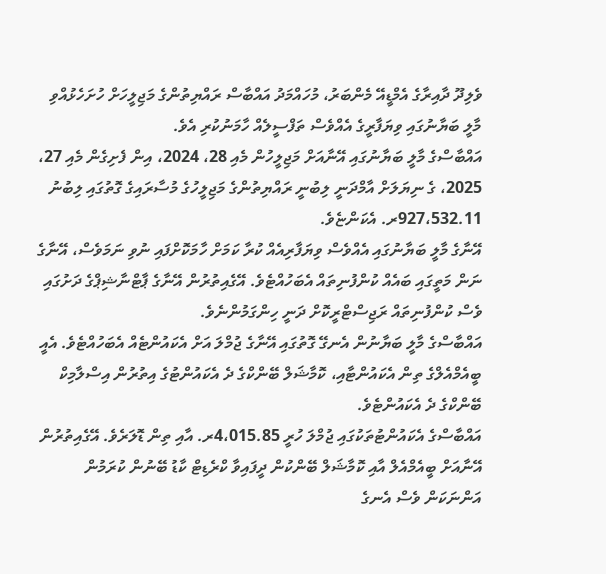ވެލިދޫ ދާއިރާގެ އެމްޑީއޭ މެންބަރު، މުހައްމަދު އައްބާސް ރައްޔިތުންގެ މަޖިލީހަށް ހުށަހެޅުއްވި މާލީ ބަޔާނުގައި ވިޔަފާރީގެ އެއްވެސް ތަފްސީލެއް ހާމަނުކުރި އެވެ.
އައްބާސްގެ މާލީ ބަޔާނުގައި އޭނާއަށް މަޖިލީހުން މެއި 28، 2024، އިން ފެށިގެން މެއި 27، 2025، ގެ ނިޔަލަށް އާމްދަނީ ލިބުނީ ރައްޔިތުންގެ މަޖިލީހުގެ މުސާރައިގެ ގޮތުގައި ލިބުނު 927،532.11ރ. އެކަންޏެވެ.
އޭނާގެ މާލީ ބަޔާނުގައި އެއްވެސް ވިޔަފާރިއެއް ކުރާ ކަމަށް ހާމަކޮށްފައި ނުވި ނަމަވެސް، އޭނާގެ ނަން މަތީގައި ބައެއް ކުންފުނިތައް އެބަހުއްޓެވެ. އޭގެއިތުރުން އޭނާގެ ޕާޓްނާޝިޕްގެ ދަށުގައި ވެސް ކުންފުނިތައް ރަޖިސްޓްރީކޮށް ދަނީ ހިންގަމުންނެވެ.
އައްބާސްގެ މާލީ ބަޔާނުން އެނގޭ ގޮތުގައި އޭނާގެ ޖުމްލަ އަށް އެކައުންޓެއް އެބަހުއްޓެވެ. އެއީ ބީއެމްއެލްގެ ތިން އެކައުންޓާއި، ކޮމާޝަލް ބޭންކްގެ ދެ އެކައުންޓުގެ އިތުރުން އިސްލާމިކް ބޭންކްގެ ދެ އެކައުންޓެވެ.
އައްބާސްގެ އެކައުންޓުތަކުގައި ޖުމްލަ ހުރީ 4،015.85ރ. އާއި ތިން ޑޮލަރެވެ. އޭގެއިތުރުން އޭނާއަށް ބީއެމްއެލް އާއި ކޮމާޝަލް ބޭންކުން ދީފައިވާ ކްރެޑިޓް ކާޑު ބޭނުން ކުރަމުން އަންނަކަން ވެސް އެނގެ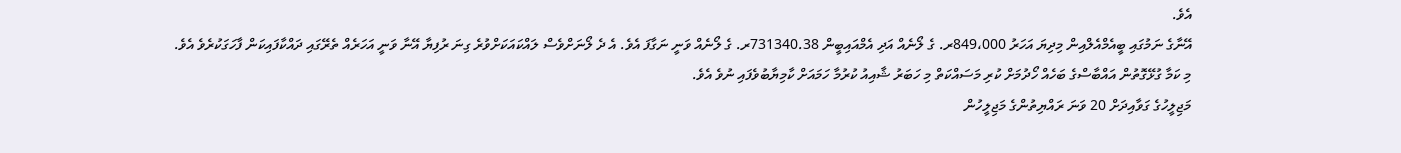އެވެ.
އޭނާގެ ނަމުގައި ބީއެމްއެލްއިން މިދިޔަ އަހަރު 849،000ރ. ގެ ލޯނެއް އަދި އެމްއައިބީން 731340.38ރ. ގެ ލޯނެއް ވަނީ ނަގާފަ އެވެ. އެ ދެ ލޯނަށްވެސް ލައްކައަކަށްވުރެ ގިނަ ރުފިޔާ އޭނާ ވަނީ އަހަރެއް ތެރޭގައި ދައްކާފައިކަން ފާހަގަކުރެވެ އެވެ.
މި ކަމާ ގުޅޭގޮތުން އައްބާސްގެ ބަހެއް ހޯދުމަށް ކުރި މަސައްކަތް މި ހަބަރު ޝާއިއު ކުރުމާ ހަމައަށް ކާމިޔާބުވެފައި ނުވެ އެވެ.
މަޖިލީހުގެ ގަވާއިދަށް 20 ވަނަ ރައްޔިތުންގެ މަޖިލީހުން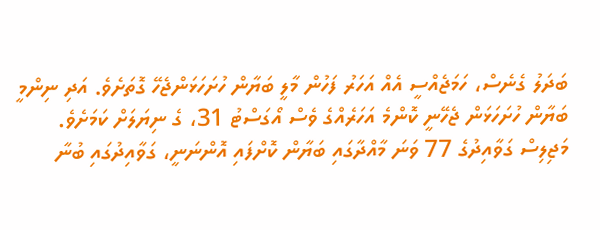ބަދަލު ގެނެސް، ހަމަޖެއްސީ އެއް އަހަރު ފަހުން މާލީ ބަޔާން ހުށަހަޅަންޖެހޭ ގޮތަށެވެ. އަދި ނިންމީ ބަޔާން ހުށަހަޅަން ޖެހޭނީ ކޮންމެ އަހަރެއްގެ ވެސް އޯގަސްޓު 31، ގެ ނިޔަލަށް ކަމަށެވެ.
މަޖިލިސް ގަވާއިދުގެ 77 ވަނަ މާއްދާގައި ބަޔާން ކޮށްފައި އޮންނަނީ، ގަވާއިދުގައި ބުނާ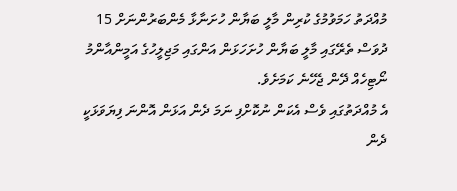މުއްދަތު ހަމަވުމުގެ ކުރިން މާލީ ބަޔާން ހުށަނާޅާ މެންބަރުންނަށް 15 ދުވަސް ތެރޭގައި މާލީ ބަޔާން ހުށަހަޅަން އަންގައި މަޖިލީހުގެ އަމީންއާންމު ނޯޓިހެއް ދޭން ޖެހޭނެ ކަމަށެވެ.
އެ މުއްދަތުގައި ވެސް އެކަން ނުކޮށްފި ނަމަ ދެން އަޅަން އޮންނަ ފިޔަވަޅަކީ ދެން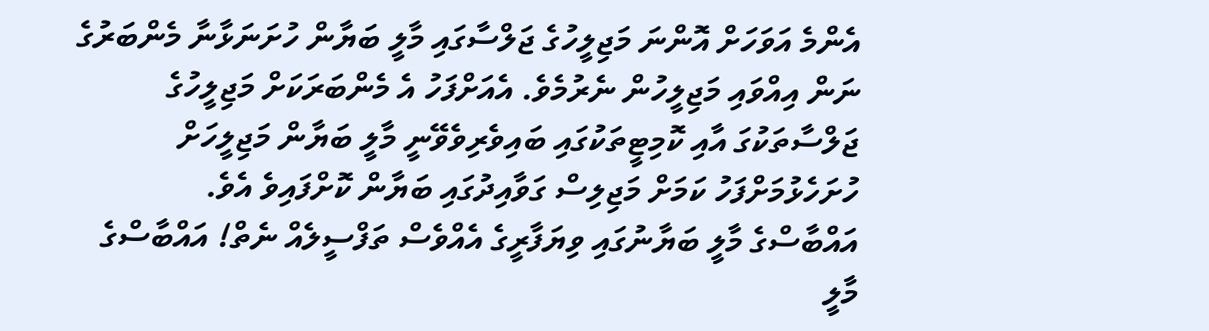އެންމެ އަވަހަށް އޮންނަ މަޖިލީހުގެ ޖަލްސާގައި މާލީ ބަޔާން ހުށަނަޅާނާ މެންބަރުގެ ނަން އިއްވައި މަޖިލީހުން ނެރުމެވެ. އެއަށްފަހު އެ މެންބަރަކަށް މަޖިލީހުގެ ޖަލްސާތަކުގަ އާއި ކޮމިޓީތަކުގައި ބައިވެރިވެވޭނީ މާލީ ބަޔާން މަޖިލީހަށް ހުށަހެޅުމަށްފަހު ކަމަށް މަޖިލިސް ގަވާއިދުގައި ބަޔާން ކޮށްފައިވެ އެވެ.
އައްބާސްގެ މާލީ ބަޔާނުގައި ވިޔަފާރީގެ އެއްވެސް ތަފްސީލެއް ނެތް! އައްބާސްގެ މާލީ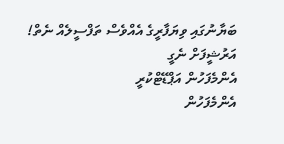ބަޔާނުގައި ވިޔަފާރީގެ އެއްވެސް ތަފްސީލެއް ނެތް!
އަރުޝީފަށް ނެގީ
އެންމެފަހުން އަޕްޑޭޓްކުރީ
އެންމެފަހުން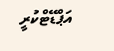އަޕްޑޭޓްކުރީ